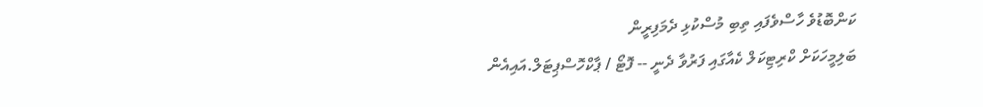ކަންބޮޑުވެ ހާސްވެފައި ތިބި މުސްކުޅި ދެމަފިރީން
ބަލިމީހަކަށް ކްރިޓިކަލް ކެއާގައި ފަރުވާ ދެނީ -- ފޮޓޯ / ޕާކްހޮސްޕިޓަލް.އައިއެން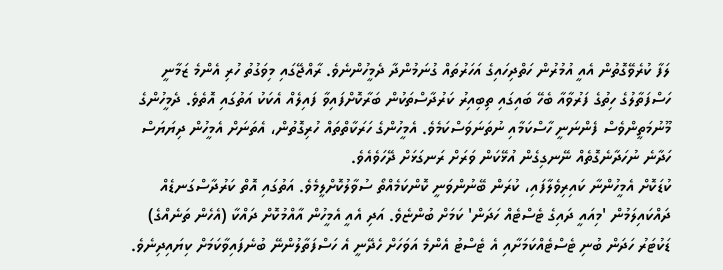ލަފާ ކުރެވޭގޮތުން އެއީ އުމުރުން ހަތްދިހައިގެ އަހަރުތައް ގުނަމުންދާ ދެމީހުންނެވެ. ރާއްޖޭގައި މިވަގުތު ހުރި އެންމެ ޒަމާނީ ހަސްފަތާލުގެ ހިތުގެ ފަރުވާއާ ބެހޭ ބައިގައި ތިބިއިރު ކަރުދާސްތަކުން ބަރާކޮށްފައިވާ ފައިލެއް އެކަކު އަތުގައި އޮތެވެ. ދެމީހުންގެ މޫނުމަތީންވެސް ފެންނަނީ ހާސްކަމާއި ނުތަނަވަސްކަމެވެ. އެމީހުންގެ ހަރަކާތްތައް ހުރިގޮތުން، އެތަނަށް އެމީހުން ދިޔަޔަސް ހަދާނެ ނުހަދާނެގޮތެއް ނޭނގިގެން އުޅޭކަން ވަރަށް ރަނގަޅަށް ދޭހަވެއެވެ.
ކުޑަކޮށް އެމީހުންނާ ކައިރިވެލާފައި، ކުރަން ބޭނުންވަނީ ކޮންކަމެއްތޯ ސުވާލުކޮށްލީމެވެ. އަތުގައި އޮތް ކަރުދާސްގަނޑެއް ދައްކައިލަމުން 'މިއައީ ދައިގެ ޓެސްޓެއް ހަދަން' ކަމަށް ބުންޏެވެ. އަދި އެއީ އެމީހުން އާއްމުކޮށް ދައްކާ (އެހެން ތަނެއްގެ) ޑަކުޓަރު ހަދަން ބުނި ޓެސްޓެއްކަމަށާއި އެ ޓެސްޓު އެންމެ އަވަހަށް ހެދޭނީ އެ ހަސްފަތާލުންނޭ ބުނެފައިވާކަމަށް ކިޔައިދިނެވެ.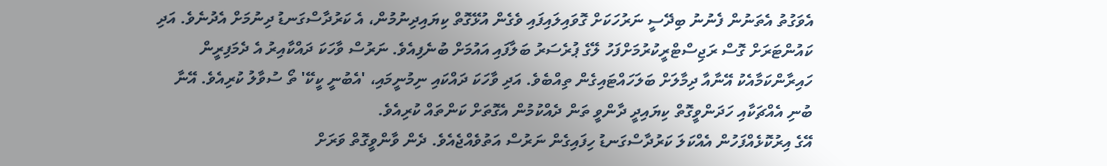އެވަގުތު އެތަނުން ފެނުނު ބިދޭސީ ނަރުހަކަށް ގޮވައިލައިފައި ވެގެން އުޅޭގޮތް ކިޔައިދިނުމުން، އެ ކަރުދާސްގަނޑު ދިނުމަށް އެދުނެވެ. އަދި ކައުންޓަރަށް ގޮސް ރަޖިސްޓްރީކުރުމަށްފަހު ލޭގެ ޕުރެސަރު ބަލާފައި އައުމަށް ބުނެފިއެވެ. ނަރުސް ވާހަކަ ދައްކާއިރު އެ ދެމަފިރީން ހައިރާންކަމާއެކު އޭނާއާ ދިމާލަށް ބަލަހައްޓައިގެން ތިއްބެވެ. އަދި ވާހަކަ ދައްކައި ނިމުނީމައި، 'އެބުނީ ކީކޭ' ތޯ ސުވާލު ކުރިއެވެ. އޭނާ ބުނި އެއްޗަކާއި ހަދަންވީގޮތް ކިޔައިދީ ދާންވީ ތަން ދެއްކުމުން އެގޮތަށް ކަންތައް ކުރިއެވެ.
އޭގެ އިރުކޮޅެއްފަހުން އެއްކަލަ ކަރުދާސްގަނޑު ހިފައިގެން ނަރުސް އަތުވެއްޖެއެވެ. ދެން ވާންވީގޮތް ވަރަށް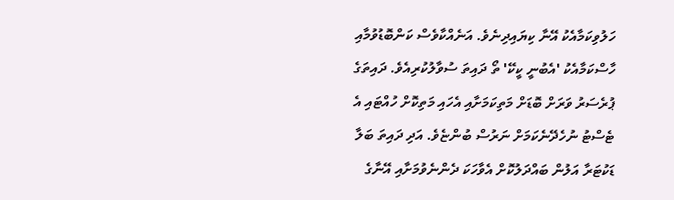ހަލުވިކަމާއެކު އޭނާ ކިޔައިދިނެވެ. އަނެއްކާވެސް ކަންބޮޑުވުމާއި ހާސްކަމާއެކު 'އެބުނީ ކީކޭ' ތޯ ދައިތަ ސުވާލުކުރިއެވެ. ދައިތަގެ ޕުރެސަރު ވަރަށް ބޮޑަށް މަތިކަމަށާއި އެހައި މަތިކޮށް ހުއްޓައި އެ ޓެސްޓު ނުހެދޭނެކަމަށް ނަރުސް ބުންޏެވެ. އަދި ދައިތަ ބަލާ ޑަކުޓަރާ އަލުން ބައްދަލުކޮށް އެވާހަކަ ދެންނެވުމަށާއި އޭނާގެ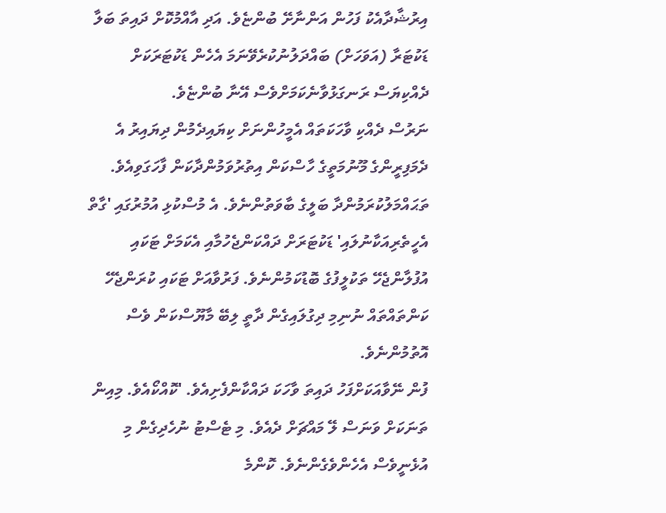އިރުޝާދާއެކު ފަހުން އަންނާށޭ ބުންޏެވެ. އަދި އާއްމުކޮށް ދައިތަ ބަލާ ޑަކުޓަރާ (އަވަހަށް) ބައްދަލުނުކުރެވޭނަމަ އެހެން ޑަކުޓަރަކަށް ދެއްކިޔަސް ރަނގަޅުވާނެކަމަށްވެސް އޭނާ ބުންޏެވެ.
ނަރުސް ދެއްކި ވާހަކަތައް އެމީހުންނަށް ކިޔައިދެމުން ދިޔައިރު އެ ދެމަފިރީންގެ މޫނުމަތީގެ ހާސްކަން އިތުރުވަމުންދާކަން ފާހަގަވިއެވެ. ތަޙައްމަލުކުރަމުންދާ ބަލީގެ ބާވަތުންނެވެ. އެ މުސްކުޅި އުމުރުގައި 'ގާތް އެހީތެރިއަކާނުލައި' ޑަކުޓަރަށް ދައްކަންޖެހުމާއި އެކަމަށް ޓަކައި އުފުލާންޖެހޭ ތަކުލީފުގެ ބޮޑުކަމުންނެވެ. ފަރުވާއަށް ޓަކައި ކުރަންޖެހޭ ކަންތައްތައް ނުނިމި ދިގުލައިގެން ދާތީ ލިބޭ މާޔޫސްކަން ވެސް އޮތުމުންނެވެ.
ފުން ނޭވާއަކަށްފަހު ދައިތަ ވާހަކަ ދައްކާންފެށިއެވެ. 'ކޮއްކޯއެވެ. މިއިން ތަނަކަށް ވަނަސް ލޭ މައްޗަށް ދެއެވެ. މި ޓެސްޓު ނުހެދިގެން މި އުޅެނީވެސް އެހެންވެގެންނެވެ. ކޮންމެ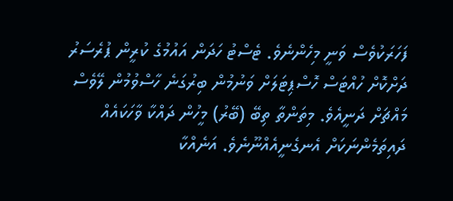ފަހަރަކުވެސް ވަނީ މިހެންނެވެ. ޓެސްޓު ހަދަން އައުމުގެ ކުރީން ޕުރެސަރު ދަށްކޮށް ހުއްޓަސް ހޮސްޕިޓަލަށް ވަނުމުން ބިރުގަނެ ހާސްވުމުން ލޭވެސް މައްޗަށް ދަނީއެވެ. މިތަންތާ ތިބޭ (ބޭރު) މީހުން ދައްކާ ވާހަކައެއް ދައިތަމެންނަކަށް އެނގެނީއެއްނޫނެވެ. އަނެއްކާ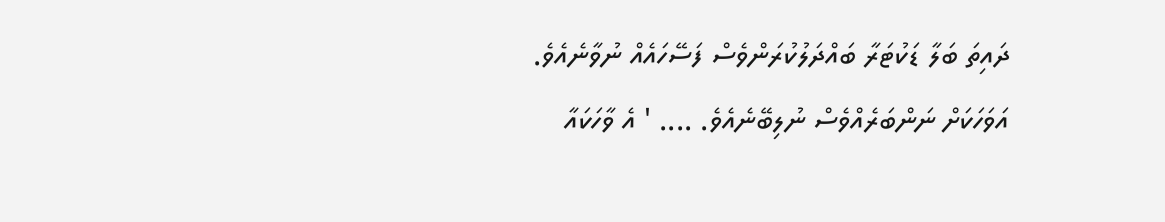ދައިތަ ބަލާ ޑަކުޓަރާ ބައްދަލުކުރަންވެސް ފަސޭހައެއް ނުވާނެއެވެ. އަވަހަކަށް ނަންބަރެއްވެސް ނުލިބޭނެއެވެ. .... ' އެ ވާހަކައާ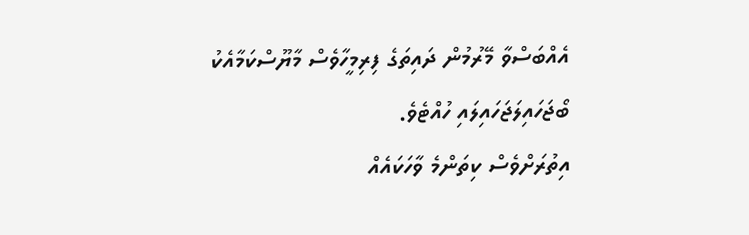އެއްބަސްވާ މޭރުމުން ދައިތަގެ ފިރިމީހާވެސް މާޔޫސްކަމާއެކު ބޯޖަހައިލަޖަހައިލައި ހުއްޓެވެ.
އިތުރަށްވެސް ކިތަންމެ ވާހަކައެއް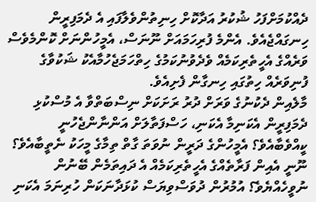ދެއްކުމަށްފަހު ޝުކުރު އަދާކޮށް ހިނިތުންވެލާފައި އެ ދެމަފިރީން ހިނގައްޖެއެވެ. އެންމެ ފުރިހަމައަށް ނޫނަސް، އެމީހުންނަށް ކޮންމެވެސް ވަރެއްގެ އެހީތެރިކަމެއް ވެދެވުނުކަމުގެ ހިތްހަމަޖެހުމާއެކު ޝަކުވާގެ ފުނިވަރެއް ހިތުގައި ހިނގާން ފެށިއެވެ.
މާލެއިން ދެކުނުގެ ވަރަށް ދުރު ރަށަކަށް ނިސްބަތްވާ އެ މުސްކުޅި ދެމަފިރީން އެކަނިމާ އެކަނި، ހަސްފަތާލަށް އަންނާންޖެހުނީ ކީއްވެބާއެވެ؟ އެމީހުންގެ ދަރީން ނުވަތަ ގާތް ތިމާގެ މީހަކު ނެތީބާއެވެ؟ ނޫނީ އެއިން ފަރާތެއްގެ އެހީތެރިކަމެއް އެ ދައިތަމެން ބޭނުން ނުވީހެއްޔެވެ؟ އުމުރުން ދުވަސްވިޔަސް ކުޅަދާނަކަން ހުރިނަމަ އެކަނި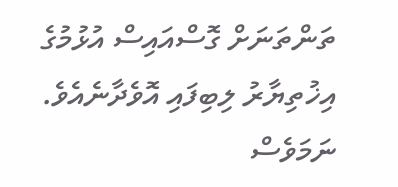ތަންތަނަށް ގޮސްއައިސް އުޅުމުގެ އިޚުތިޔާރު ލިބިފައި އޮވެދާނެއެވެ. ނަމަވެސް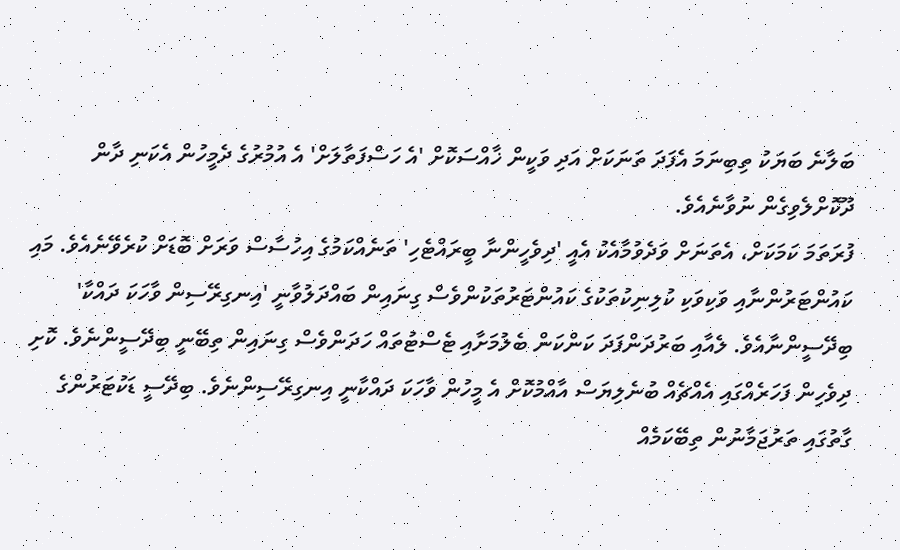ބަލާނެ ބަޔަކު ތިބިނަމަ އެފަދަ ތަނަކަށް އަދި ވަކީން ޚާއްސަކޮށް 'އެ ހަސްފަތާލަށް' އެ އުމުރުގެ ދެމީހުން އެކަނި ދާން ދޫކޮށްލެވިގެން ނުވާނެއެވެ.
ފުރަތަމަ ކަމަކަށް، އެތަނަށް ވަދެވުމާއެކު އެއީ 'ދިވެހީންނާ ބީރައްޓެހި' ތަނެއްކަމުގެ އިހުސާސް ވަރަށް ބޮޑަށް ކުރެވޭނެއެވެ. މައި ކައުންޓަރުންނާއި ވަކިވަކި ކުލިނިކުތަކުގެ ކައުންޓަރުތަކުންވެސް ގިނައިން ބައްދަލުވާނީ 'އިނގިރޭސިން ވާހަކަ ދައްކާ' ބިދޭސީންނާއެވެ. ލެއާއި ބަރުދަންފަދަ ކަންކަން ބެލުމަށާއި ޓެސްޓުތައް ހަދަންވެސް ގިނައިން ތިބޭނީ ބިދޭސީންނެވެ. ކޮށި ދިވެހިން ފަހަރެއްގައި އެއްޗެއް ބުނެލިޔަސް އާއްމުކޮށް އެ މީހުން ވާހަކަ ދައްކާނީ އިނގިރޭސިންނެވެ. ބިދޭސީ ޑަކުޓަރުންގެ ގާތުގައި ތަރުޖަމާނުން ތިބޭކަމެއް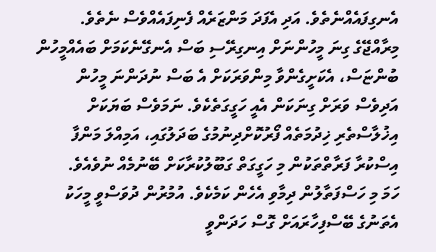އެނގިފައެއްނެތެވެ. އަދި އެފަދަ މަންޒަރެއް ފެނިފައެއްވެސް ނެތެވެ. މިރާއްޖޭގެ ގިނަ މީހުންނަށް އިނގިރޭސި ބަސް އެނގޭނެކަމަށް ބައެއްމީހުން ބުންޏަސް، އެކަށީގެންވާ މިންވަރަކަށް އެ ބަސް ނުދަންނަ މީހުން އަދިވެސް ވަރަށް ގިނަކަން އެއީ ހަގީގަތެކެވެ. ނަމަވެސް ބަޔަކަށް އިޚުލާސްތެރި ޚިދުމަތެއް ފޯރުކޮށްދިނުމުގެ ބަދަލުގައި، އަމިއްލަ މަންފާ އިސްކުރާ ފަރާތްތަކުން މި ހަގީގަތް ގަބޫލުކުރާކަށް ބޭނުމެއް ނުވެއެވެ.
ހަމަ މި ހަސްފަތާލުން ދިމާވި އެހެން ކަމެކެވެ. އުމުރުން ދުވަސްވީ މީހަކު އެތަނުގެ ބޭސްފިހާރައަށް ގޮސް ހަދަންވީ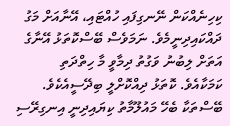ކިހިނެއްކަން ނޭނގިފައި ހުއްޓައި، އޭނާއަށް މަގު ދައްކައިދިނީމެވެ. ނަމަވެސް ބޭސްކޮތަޅު އޭނާގެ އަތަށް ލިބުނު ވަގުތު ދިމާވީ މާ ހިތްދަތި ކަމަކާއެވެ. ކޮތަޅު ދިއްކޮށްލީ ބިދޭސީއެކެވެ. ބޭސްތަކާ ބެހޭ މައުލޫމާތު ކިޔައިދިނީ އިނގިރޭސި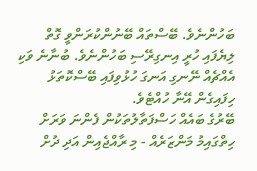ބަހުންނެވެ. ބޭސްތައް ބޭނުންކުރަންވީ ގޮތް ލިޔެފައި ހުރީ އިނގިރޭސި ބަހުންނެވެ. ބުނާނެ ވަކި އެއްޗެއް ނޭނގި އަނގަ ހުޅުވިފައި ބޭސްކޮތަޅު ހިފައިގެން އޭނާ ހުއްޓެވެ.
ބޭރުގެ ބައެއް ހަސްފަތާލުތަކުން ފެންނަ ވަރަށް ހިތްގައިމު މަންޒަރެއް - މި ރާއްޖެއިން އަދި ދުށް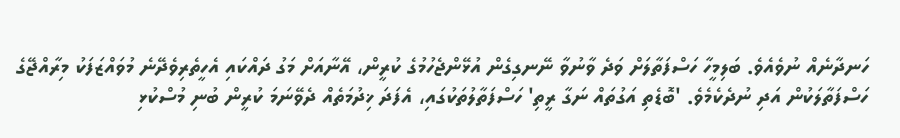ހަނދާނެއް ނުވެއެވެ. ބަލިމީހާ ހަސްފަތާލަށް ވަދެ ވާނުވާ ނޭނގިގެން އުޅޭންޖެހުމުގެ ކުރީން، އޭނާއަށް މަގު ދައްކައި އެހީތެރިވެދޭނެ މުވައްޒަފަކު މިރާއްޖޭގެ ހަސްފަތާލަކުން އަދި ނުދެކެމެވެ. 'ބޮޑެތި އަގުތައް ނަގާ ރީތި' ހަސްފަތާލުތަކުގައި، އެފަދަ ޚިދުމަތެއް ދެވޭނަމަ ކުރީން ބުނި މުސްކުޅި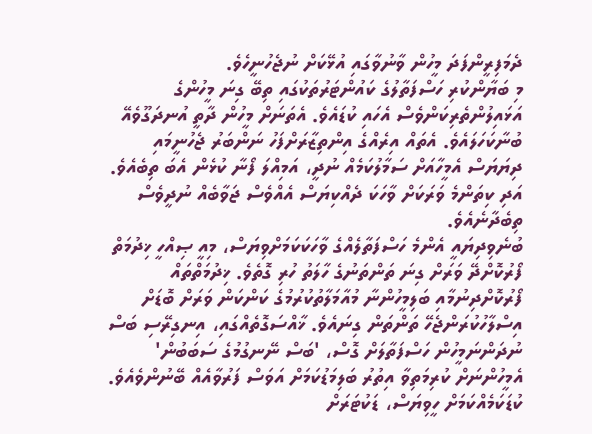ދެމަފިރީންފަދަ މީހުން ވާނުވާގައި އުޅޭކަށް ނުޖެހުނީހެވެ.
މި ބަޔާންކުރި ހަސްފަތާލުގެ ކައުންޓަރުތަކުގައި ތިބޭ ގިނަ މީހުންގެ އަޅައިލުންތެރިކަންވެސް އެހައި ކުޑައެވެ. އެތަނަށް މީހުން ދާތީ އުނދަގޫވެއޭ ބުނާކަހަލައެވެ. އެތައް އިރެއްގެ އިންތިޒާރަށްފަހު ނަންބަރު ޖެހުނީމައި ދިޔަޔަސް އެމީހާއަށް ސަމާލުކަމެއް ނުދީ، އަމިއްލަ ފޯނާ ކުޅެން އެބަ ތިބެއެވެ. އަދި ކިތަންމެ ވަރަކަށް ވާހަކަ ދެއްކިޔަސް އެއްވެސް ޖަވާބެއް ނުދީވެސް ތިބެދާނެއެވެ.
ބުނެވިދިޔައީ އެންމެ ހަސްފަތާލެއްގެ ވާހަކަކަމަށްވިޔަސް، މިއީ ޞިއްހީ ޚިދުމަތް ފޯރުކޮށްދޭ ވަރަށް ގިނަ ތަންތަނުގެ ހާލަތު ހުރި ގޮތެވެ. ޚިދުމަތްތައް ފޯރުކޮށްދިނުމާއި ބަލިމީހުންނާ މުއާމަލާތުކުރުމުގެ ކަންކަން ވަރަށް ބޮޑަށް އިސްލާހުކުރަންޖެހޭ ތަންތަން ގިނައެވެ. ޚާއްސަގޮތެއްގައި، އިނގިރޭސި ބަސް ނުދަންނަމީހުން ހަސްފަތާލަށް ގޮސް، 'ބަސް ނޭނގުމުގެ ސަބަބުން' އެމީހުންނަށް ކުރިމަތިވާ އިތުރު ބަލިމަޑުކަމަށް އަވަސް ފަރުވާއެއް ބޭނުންވެއެވެ. ކުޑަކަމެއްކަމަށް ހީވިޔަސް، ޑަކުޓަރަށް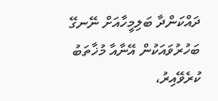ދައްކަންދާ ބަލިމީހާއަށް ނޭނގޭ ބަހުރުވައަކުން އޭނާއާ މުޚާތަބު ކުރެވޭއިރު،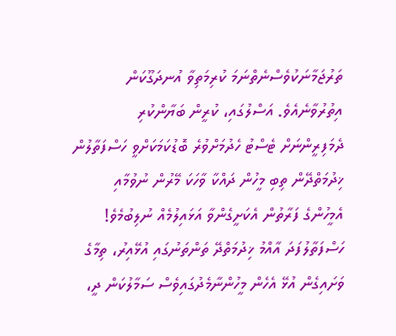ތަރުޖަމާނަކުވެސްނެތްނަމަ ކުރިމަތިވާ އުނދަގޫކަން އިތުރުވާނެއެވެ. އަސްލުގައި، ކުރީން ބަޔާންކުރި ދެމަފިރީންނަށް ޓެސްޓު ހެދުމަށްވުރެ ބޮޑުކަމަކަށްވީ ހަސްފަތާލުން ޚިދުމަތްދޭން ތިބި މީހުން ދައްކާ ވާހަކަ މޭރުން ނުވުމާއި އެމީހުންގެ ފަރާތުން އެކަށީގެންވާ އަޅައިލުމެއް ނުލިބުމެވެ!
ހަސްފަތާލުފަދަ އާއްމު ޚިދުމަތްދޭ ތަންތަނުގައި އުޅޭއިރު، ތިމާގެ ވަށައިގެން އުޅޭ އެހެން މީހުންނާމެދުގައިވެސް ސަމާލުކަން ދީ،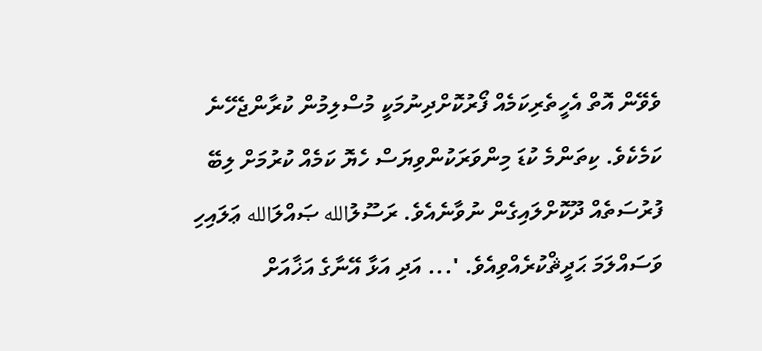ވެވޭން އޮތް އެހީތެރިކަމެއް ފޯރުކޮށްދިނުމަކީ މުސްލިމުން ކުރާންޖެހޭނެ ކަމެކެވެ. ކިތަންމެ ކުޑަ މިންވަރަކުންވިޔަސް ހެޔޮ ކަމެއް ކުރުމަށް ލިބޭ ފުރުސަތެއް ދޫކޮށްލައިގެން ނުވާނެއެވެ. ރަސޫލުالله ޞައްލަالله ޢަލައިހި ވަސައްލަމަ ޙަދީޘްކުރެއްވިއެވެ. '... އަދި އަޅާ އޭނާގެ އަޚާއަށް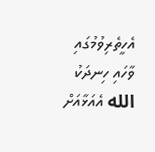އެހީތެރިވުމުގައި ވާހައި ހިނދަކު الله އެއަޅާއަށް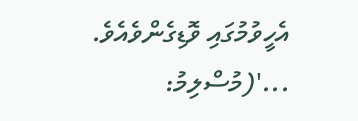އެހީވުމުގައި ވޮޑިގެންވެއެވެ. ...'(މުސްލިމު: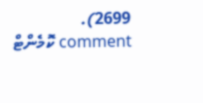2699).
comment ކޮމެންޓް